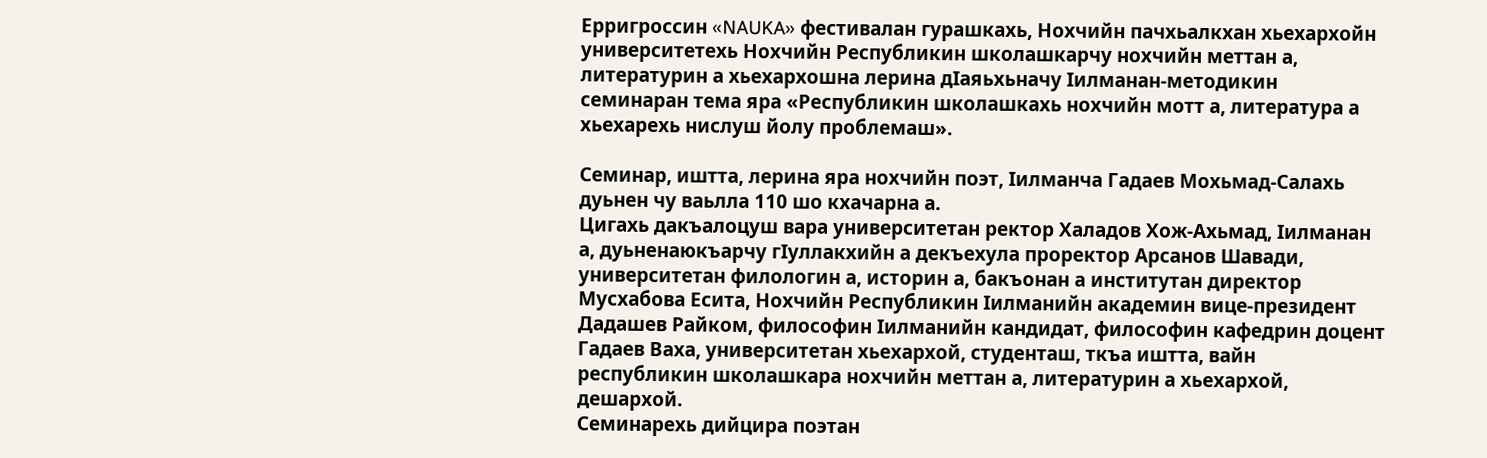Ерригроссин «NAUKA» фестивалан гурашкахь, Нохчийн пачхьалкхан хьехархойн университетехь Нохчийн Республикин школашкарчу нохчийн меттан а, литературин а хьехархошна лерина дIаяьхьначу Iилманан-методикин семинаран тема яра «Республикин школашкахь нохчийн мотт а, литература а хьехарехь нислуш йолу проблемаш».

Семинар, иштта, лерина яра нохчийн поэт, Iилманча Гадаев Мохьмад-Салахь дуьнен чу ваьлла 110 шо кхачарна а.
Цигахь дакъалоцуш вара университетан ректор Халадов Хож-Ахьмад, Iилманан а, дуьненаюкъарчу гIуллакхийн а декъехула проректор Арсанов Шавади, университетан филологин а, историн а, бакъонан а институтан директор Мусхабова Есита, Нохчийн Республикин Iилманийн академин вице-президент Дадашев Райком, философин Iилманийн кандидат, философин кафедрин доцент Гадаев Ваха, университетан хьехархой, студенташ, ткъа иштта, вайн республикин школашкара нохчийн меттан а, литературин а хьехархой, дешархой.
Семинарехь дийцира поэтан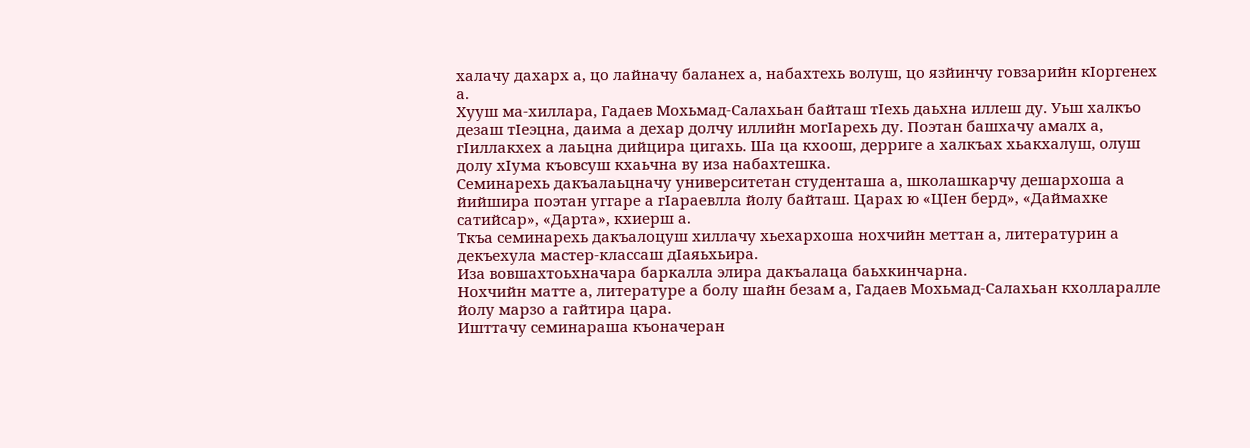халачу дахарх а, цо лайначу баланех а, набахтехь волуш, цо язйинчу говзарийн кIоргенех а.
Хууш ма-хиллара, Гадаев Мохьмад-Салахьан байташ тIехь даьхна иллеш ду. Уьш халкъо дезаш тIеэцна, даима а дехар долчу иллийн могIарехь ду. Поэтан башхачу амалх а, гIиллакхех а лаьцна дийцира цигахь. Ша ца кхоош, дерриге а халкъах хьакхалуш, олуш долу хIума къовсуш кхаьчна ву иза набахтешка.
Семинарехь дакъалаьцначу университетан студенташа а, школашкарчу дешархоша а йийшира поэтан уггаре а гIараевлла йолу байташ. Царах ю «ЦIен берд», «Даймахке сатийсар», «Дарта», кхиерш а.
Ткъа семинарехь дакъалоцуш хиллачу хьехархоша нохчийн меттан а, литературин а декъехула мастер-классаш дIаяьхьира.
Иза вовшахтоьхначара баркалла элира дакъалаца баьхкинчарна.
Нохчийн матте а, литературе а болу шайн безам а, Гадаев Мохьмад-Салахьан кхолларалле йолу марзо а гайтира цара.
Ишттачу семинараша къоначеран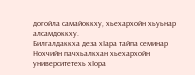догойла самайоккху, хьехархойн хьуьнар алсамдоккху.
Билгалдаккха деза хIара тайпа семинар Нохчийн пачхьалкхан хьехархойн университетехь хIора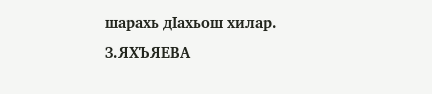шарахь дIахьош хилар.
З.ЯХЪЯЕВА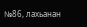№86, лахьанан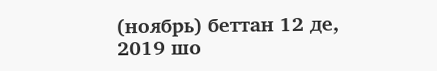(ноябрь) беттан 12 де, 2019 шо